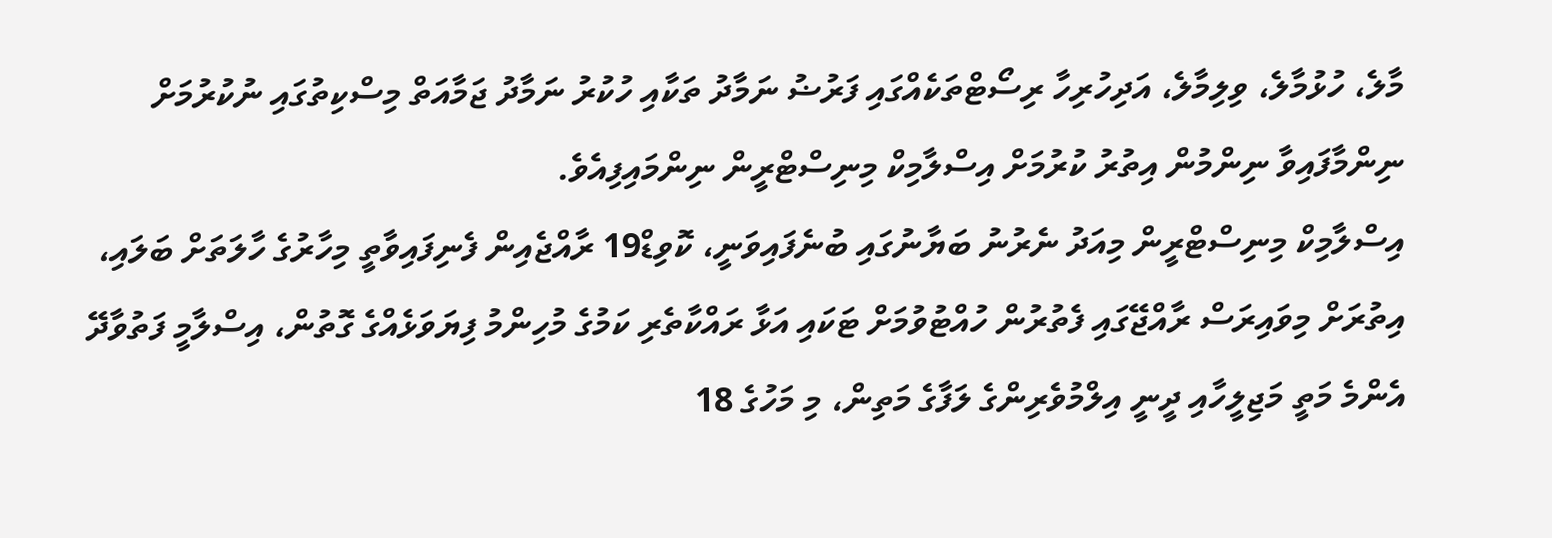މާލެ، ހުޅުމާލެ، ވިލިމާލެ، އަދިހުރިހާ ރިސޯޓްތަކެއްގައި ފަރުޟު ނަމާދު ތަކާއި ހުކުރު ނަމާދު ޖަމާއަތް މިސްކިތުގައި ނުކުރުމަށް ނިންމާފައިވާ ނިންމުން އިތުރު ކުރުމަށް އިސްލާމިކް މިނިސްޓްރީން ނިންމައިފިއެވެ.
އިސްލާމިކް މިނިސްޓްރީން މިއަދު ނެރުނު ބަޔާނުގައި ބުނެފައިވަނީ، ކޮވިޑް19 ރާއްޖެއިން ފެނިފައިވާތީ މިހާރުގެ ހާލަތަށް ބަލައި، އިތުރަށް މިވައިރަސް ރާއްޖޭގައި ފެތުރުން ހުއްޓުވުމަށް ޓަކައި އަޅާ ރައްކާތެރި ކަމުގެ މުހިންމު ފިޔަވަޅެއްގެ ގޮތުން، އިސްލާމީ ފަތުވާދޭ އެންމެ މަތީ މަޖިލީހާއި ދީނީ އިލްމުވެރިންގެ ލަފާގެ މަތިން، މި މަހުގެ 18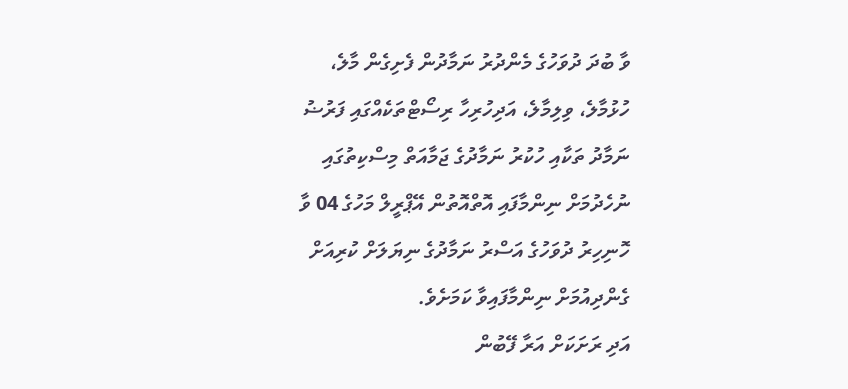ވާ ބުދަ ދުވަހުގެ މެންދުރު ނަމާދުން ފެށިގެން މާލެ، ހުޅުމާލެ، ވިލިމާލެ، އަދިހުރިހާ ރިސޯޓްތަކެއްގައި ފަރުޟު ނަމާދު ތަކާއި ހުކުރު ނަމާދުގެ ޖަމާއަތް މިސްކިތުގައި ނުހެދުމަށް ނިންމާފައި އޮތްއޮތުން އޭޕްރީލް މަހުގެ 04 ވާ ހޮނިހިރު ދުވަހުގެ އަސްރު ނަމާދުގެ ނިޔަލަށް ކުރިއަށް ގެންދިއުމަށް ނިންމާފައިވާ ކަމަށެވެ.
އަދި ރަށަކަށް އަރާ ފޭބުން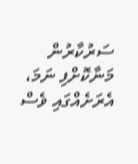ސަރުކާރުން މަނާކޮށްފި ނަމަ، އެރަށެއްގައި ވެސް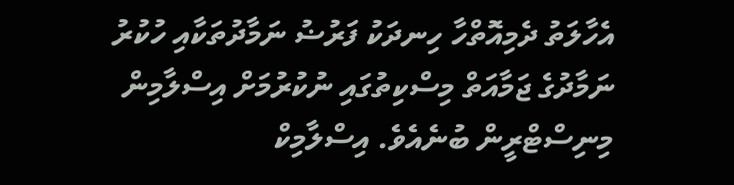އެހާލަތު ދެމިއޮތްހާ ހިނދަކު ފަރުޟު ނަމާދުތަކާއި ހުކުރު ނަމާދުގެ ޖަމާއަތް މިސްކިތުގައި ނުކުރުމަށް އިސްލާމިން މިނިސްޓްރީން ބުނެއެވެ. އިސްލާމިކް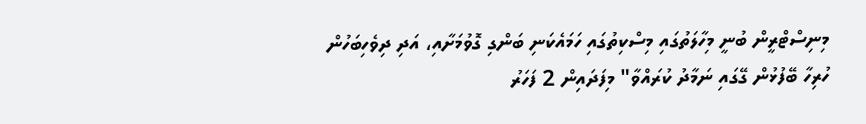މިނިސްޓްރީން ބުނީ މިހާލަތުގައި މިސްކިތުގައި ހަމައެކަނި ބަންގި ގޮވުމަށާއި، އަދި ދިވެހިބަހުން ހުރިހާ ބޭފުޅުން ގޭގައި ނަމާދު ކުރައްވާ" މިފަދައިން 2 ފަހަރު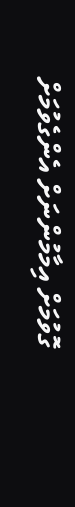ގޮވުމަށް އިމާމުންނަށް އެންގެވުމަށް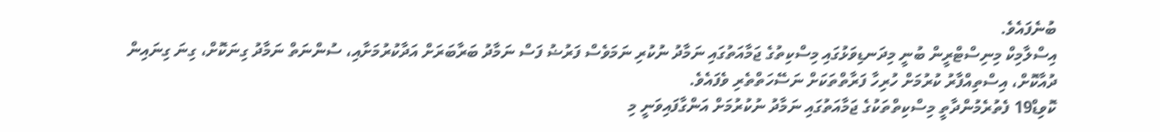ބުނެފައެވެ.
އިސްލާމިކް މިނިސްޓްރީން ބުނީ މިދަނޑިވަޅުގައި މިސްކިތުގެ ޖަމާއަތުގައި ނަމާދު ނުކުރި ނަމަވެސް ފަރުޟު ފަސް ނަމާދު ބަރާބަރަށް އަދާކުރުމަށާއި، ސުންނަތް ނަމާދު ގިނަކޮށް، ގިނަ ގިނައިން ދުއާކޮށް، އިސްތިއްފާރު ކުރުމަށް ހުރިހާ ފަރާތްތަކަށް ނަސޭހަތްތެރި ވެފައެވެ.
ކޮވިޑް19 ފެތުރެމުންދާތީ މިސްކިތްތަކުގެ ޖަމާއަތުގައި ނަމާދު ނުކުރުމަށް އަންގާފައިވަނީ މި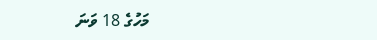މަހުގެ 18 ވަނަ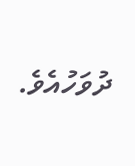ދުވަހުއެވެ.